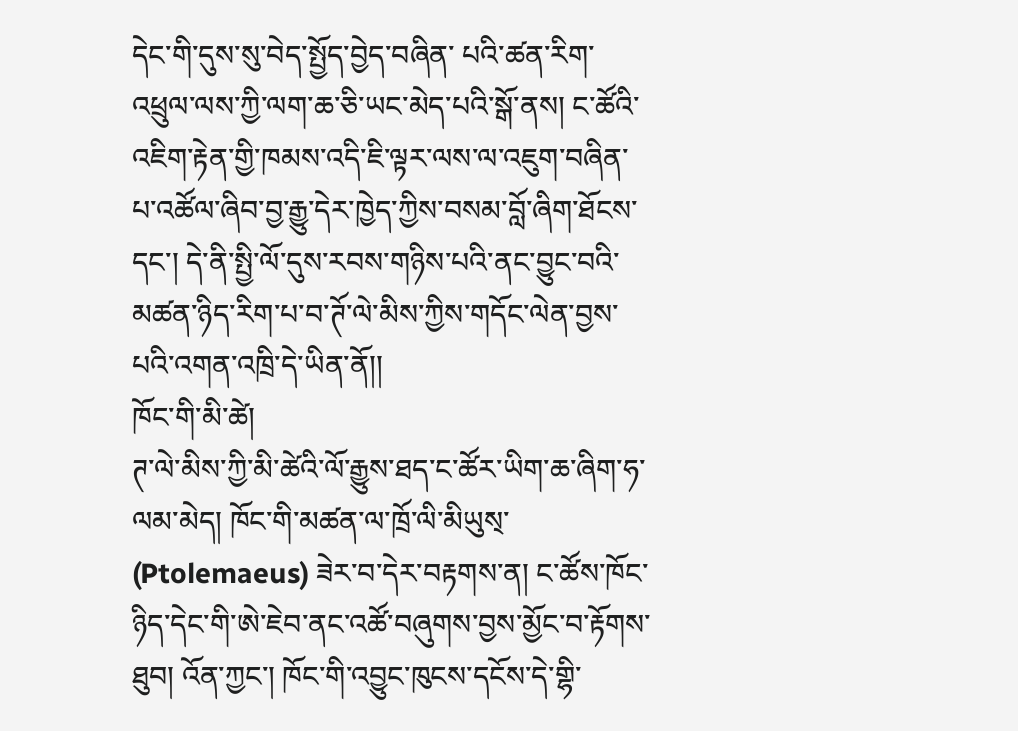དེང་གི་དུས་སུ་བེད་སྤྱོད་བྱེད་བཞིན་ པའི་ཚན་རིག་འཕྲུལ་ལས་ཀྱི་ལག་ཆ་ཅི་ཡང་མེད་པའི་སྒོ་ནས། ང་ཚོའི་འཇིག་རྟེན་གྱི་ཁམས་འདི་ཇི་ལྟར་ལས་ལ་འཇུག་བཞིན་པ་འཚོལ་ཞིབ་བྱ་རྒྱུ་དེར་ཁྱེད་ཀྱིས་བསམ་བློ་ཞིག་ཐོངས་དང་། དེ་ནི་སྤྱི་ལོ་དུས་རབས་གཉིས་པའི་ནང་བྱུང་བའི་མཚན་ཉིད་རིག་པ་བ་ཊོ་ལེ་མིས་ཀྱིས་གདོང་ལེན་བྱས་པའི་འགན་འཁྲི་དེ་ཡིན་ནོ།།
ཁོང་གི་མི་ཚེ།
ཊ་ལེ་མིས་ཀྱི་མི་ཚེའི་ལོ་རྒྱུས་ཐད་ང་ཚོར་ཡིག་ཆ་ཞིག་ཧ་ལམ་མེད། ཁོང་གི་མཚན་ལ་ཁྲོ་ལི་མིཡུས྄་ (Ptolemaeus) ཟེར་བ་དེར་བརྟགས་ན། ང་ཚོས་ཁོང་ཉིད་དེང་གི་ཨེ་ཇེབ་ནང་འཚོ་བཞུགས་བྱས་མྱོང་བ་རྟོགས་ཐུབ། འོན་ཀྱང་། ཁོང་གི་འབྱུང་ཁུངས་དངོས་དེ་གྷི་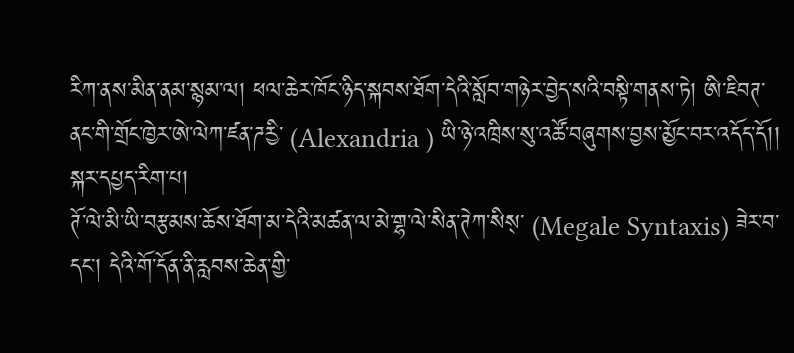རིཀ་ནས་མིན་ནམ་སྙམ་ལ། ཕལ་ཆེར་ཁོང་ཉིད་སྐབས་ཐོག་དེའི་སློབ་གཉེར་བྱེད་སའི་བསྟི་གནས་ཏེ། ཨི་ཇིབཊ་ནང་གི་གྲོང་ཁྱེར་ཨེ་ལེཀ་ཛན་ཌརྱི་ (Alexandria ) ཡི་ཉེ་འཁྲིས་སུ་འཚོ་བཞུགས་བྱས་མྱོང་བར་འདོད་དོ།།
སྐར་དཔྱད་རིག་པ།
ཊོ་ལེ་མི་ཡི་བརྩམས་ཆོས་ཐོག་མ་དེའི་མཚན་ལ་མེ་གྷ་ལེ་སིན་ཊེཀ་སིས྄་ (Megale Syntaxis) ཟེར་བ་དང་། དེའི་གོ་དོན་ནི་རླབས་ཆེན་གྱི་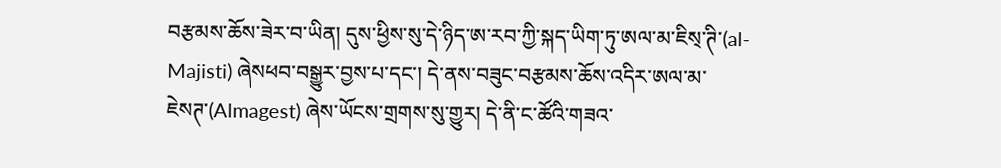བརྩམས་ཆོས་ཟེར་བ་ཡིན། དུས་ཕྱིས་སུ་དེ་ཉིད་ཨ་རབ་ཀྱི་སྐད་ཡིག་ཏུ་ཨལ་མ་ཇིས྄་ཊི་(al-Majisti) ཞེསཕབ་བསྒྱུར་བྱས་པ་དང་། དེ་ནས་བཟུང་བརྩམས་ཆོས་འདིར་ཨལ་མ་ཇེསཊ་(Almagest) ཞེས་ཡོངས་གྲགས་སུ་གྱུར། དེ་ནི་ང་ཚོའི་གཟའ་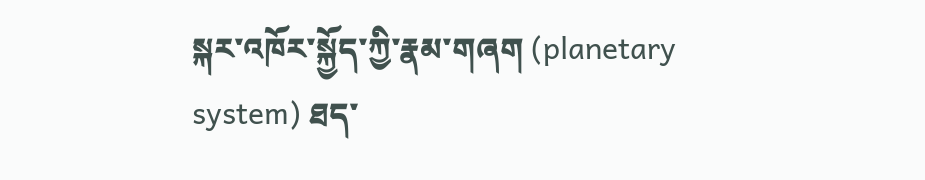སྐར་འཁོར་སྐྱོད་ཀྱི་རྣམ་གཞག (planetary system) ཐད་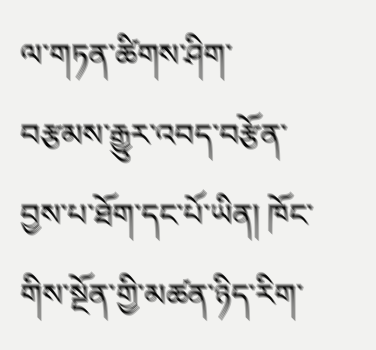ལ་གཏན་ཚིགས་ཤིག་བརྩམས་རྒྱུར་འབད་བརྩོན་བྱས་པ་ཐོག་དང་པོ་ཡིན། ཁོང་གིས་སྔོན་གྱི་མཚན་ཉིད་རིག་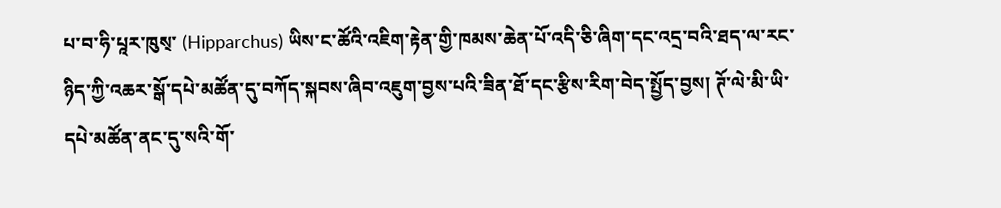པ་བ་ཧི་པཱར་ཁུས྄་ (Hipparchus) ཡིས་ང་ཚོའི་འཇིག་རྟེན་གྱི་ཁམས་ཆེན་པོ་འདི་ཅི་ཞིག་དང་འདྲ་བའི་ཐད་ལ་རང་ཉིད་ཀྱི་འཆར་སྒོ་དཔེ་མཚོན་དུ་བཀོད་སྐབས་ཞིབ་འཇུག་བྱས་པའི་ཟིན་ཐོ་དང་རྩིས་རིག་བེད་སྤྱོད་བྱས། ཊོ་ལེ་མི་ཡི་དཔེ་མཚོན་ནང་དུ་སའི་གོ་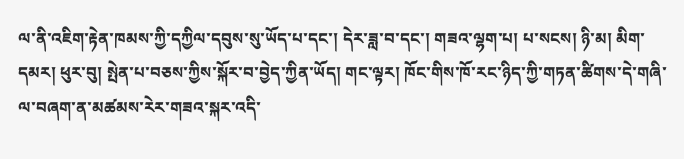ལ་ནི་འཇིག་རྟེན་ཁམས་ཀྱི་དཀྱིལ་དབུས་སུ་ཡོད་པ་དང་། དེར་ཟླ་བ་དང་། གཟའ་ལྷག་པ། པ་སངས། ཉི་མ། མིག་དམར། ཕུར་བུ། སྤེན་པ་བཅས་ཀྱིས་སྐོར་བ་བྱེད་ཀྱིན་ཡོད། གང་ལྟར། ཁོང་གིས་ཁོ་རང་ཉིད་ཀྱི་གཏན་ཚིགས་དེ་གཞི་ལ་བཞག་ན་མཚམས་རེར་གཟའ་སྐར་འདི་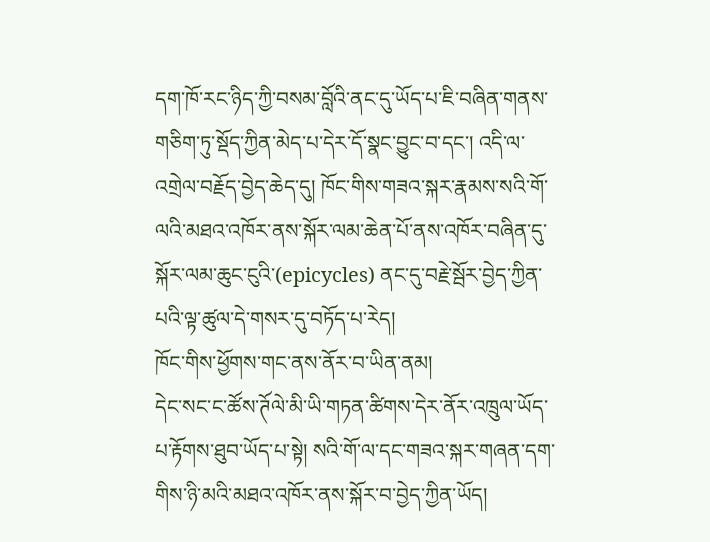དག་ཁོ་རང་ཉིད་ཀྱི་བསམ་བློའི་ནང་དུ་ཡོད་པ་ཇི་བཞིན་གནས་གཅིག་ཏུ་སྡོད་ཀྱིན་མེད་པ་དེར་དོ་སྣང་བྱུང་བ་དང་། འདི་ལ་འགྲེལ་བརྗོད་བྱེད་ཆེད་དུ། ཁོང་གིས་གཟའ་སྐར་རྣམས་སའི་གོ་ལའི་མཐའ་འཁོར་ནས་སྐོར་ལམ་ཆེན་པོ་ནས་འཁོར་བཞིན་དུ་སྐོར་ལམ་ཆུང་ངུའི་(epicycles) ནང་དུ་བརྗེ་སྦོར་བྱེད་ཀྱིན་པའི་ལྟ་ཚུལ་དེ་གསར་དུ་བཏོད་པ་རེད།
ཁོང་གིས་ཕྱོགས་གང་ནས་ནོར་བ་ཡིན་ནམ།
དེང་སང་ང་ཚོས་ཊོལེ་མི་ཡི་གཏན་ཚིགས་དེར་ནོར་འཁྲུལ་ཡོད་པ་རྟོགས་ཐུབ་ཡོད་པ་སྟེ། སའི་གོ་ལ་དང་གཟའ་སྐར་གཞན་དག་གིས་ཉི་མའི་མཐའ་འཁོར་ནས་སྐོར་བ་བྱེད་ཀྱིན་ཡོད།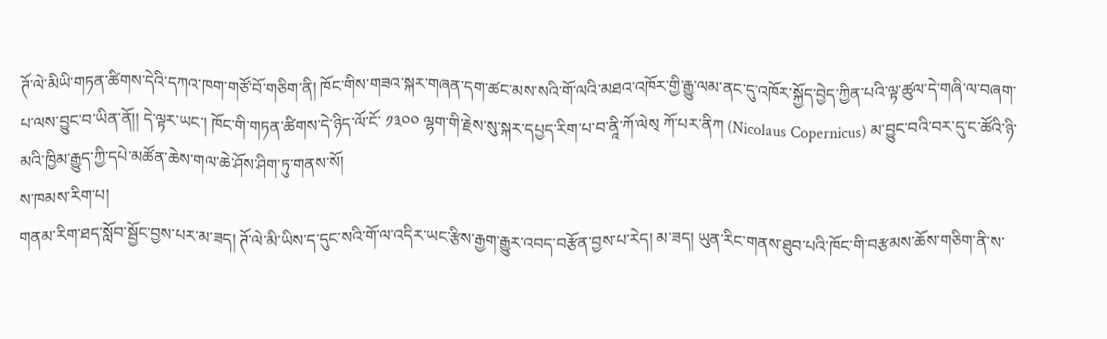ཊོ་ལེ་མིཡི་གཏན་ཚིགས་དེའི་དཀའ་ཁག་གཙོ་བོ་གཅིག་ནི། ཁོང་གིས་གཟའ་སྐར་གཞན་དག་ཚང་མས་སའི་གོ་ལའི་མཐའ་འཁོར་གྱི་རྒྱུ་ལམ་ནང་དུ་འཁོར་སྐྱོད་བྱེད་ཀྱིན་པའི་ལྟ་ཚུལ་དེ་གཞི་ལ་བཞག་པ་ལས་བྱུང་བ་ཡིན་ནོ།། དེ་ལྟར་ཡང་། ཁོང་གི་གཏན་ཚིགས་དེ་ཉིད་ལོ་ངོ་ ༡༣༠༠ ལྷག་གི་རྗེས་སུ་སྐར་དཔྱད་རིག་པ་བ་ནཱི་ཀོ་ལེས྄ ཀོ་པར་ནིཀ (Nicolaus Copernicus) མ་བྱུང་བའི་བར་དུ་ང་ཚོའི་ཉི་མའི་ཁྱིམ་རྒྱུད་ཀྱི་དཔེ་མཚོན་ཆེས་གལ་ཆེ་ཤོས་ཤིག་ཏུ་གནས་སོ།
ས་ཁམས་རིག་པ།
གནམ་རིག་ཐད་སློབ་སྦྱོང་བྱས་པར་མ་ཟད། ཊོ་ལེ་མི་ཡིས་ད་དུང་སའི་གོ་ལ་འདིར་ཡང་རྩིས་རྒྱག་རྒྱུར་འབད་བརྩོན་བྱས་པ་རེད། མ་ཟད། ཡུན་རིང་གནས་ཐུབ་པའི་ཁོང་གི་བརྩམས་ཆོས་གཅིག་ནི་ས་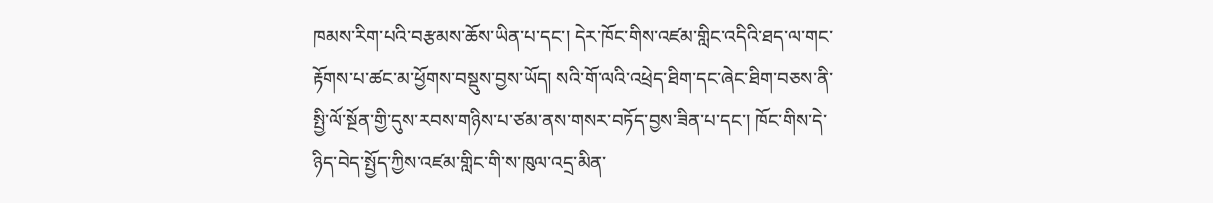ཁམས་རིག་པའི་བརྩམས་ཆོས་ཡིན་པ་དང་། དེར་ཁོང་གིས་འཛམ་གླིང་འདིའི་ཐད་ལ་གང་རྟོགས་པ་ཚང་མ་ཕྱོགས་བསྡུས་བྱས་ཡོད། སའི་གོ་ལའི་འཕྲེད་ཐིག་དང་ཞེང་ཐིག་བཅས་ནི་སྤྱི་ལོ་སྔོན་གྱི་དུས་རབས་གཉིས་པ་ཙམ་ནས་གསར་བཏོད་བྱས་ཟིན་པ་དང་། ཁོང་གིས་དེ་ཉིད་བེད་སྤྱོད་ཀྱིས་འཛམ་གླིང་གི་ས་ཁུལ་འདྲ་མིན་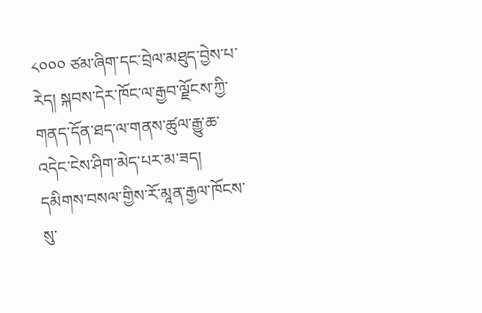༨༠༠༠ ཙམ་ཞིག་དང་བྲེལ་མཐུད་བྱེས་པ་རེད། སྐབས་དེར་ཁོང་ལ་རྒྱབ་ལྗོངས་ཀྱི་གནད་དོན་ཐད་ལ་གནས་ཚུལ་རྒྱུ་ཆ་འདེང་ངེས་ཤིག་མེད་པར་མ་ཟད། དམིགས་བསལ་གྱིས་རོ་མཱན་རྒྱལ་ཁོངས་སུ་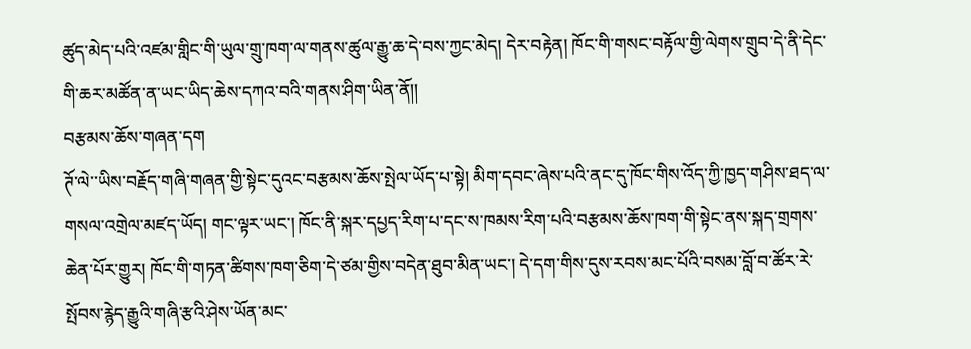ཚུད་མེད་པའི་འཛམ་གླིང་གི་ཡུལ་གྲུ་ཁག་ལ་གནས་ཚུལ་རྒྱུ་ཆ་དེ་བས་ཀྱང་མེད། དེར་བརྟེན། ཁོང་གི་གསང་བརྟོལ་གྱི་ལེགས་གྲུབ་དེ་ནི་དེང་གི་ཆར་མཚོན་ན་ཡང་ཡིད་ཆེས་དཀའ་བའི་གནས་ཤིག་ཡིན་ནོ།།
བརྩམས་ཆོས་གཞན་དག
ཊོ་ལེ་་ཡིས་བརྗོད་གཞི་གཞན་གྱི་སྟེང་དུའང་བརྩམས་ཆོས་སྤེལ་ཡོད་པ་སྟེ། མིག་དབང་ཞེས་པའི་ནང་དུ་ཁོང་གིས་འོད་ཀྱི་ཁྱད་གཤིས་ཐད་ལ་གསལ་འགྲེལ་མཛད་ཡོད། གང་ལྟར་ཡང་། ཁོང་ནི་སྐར་དཔྱད་རིག་པ་དང་ས་ཁམས་རིག་པའི་བརྩམས་ཆོས་ཁག་གི་སྟེང་ནས་སྐད་གྲགས་ཆེན་པོར་གྱུར། ཁོང་གི་གཏན་ཚིགས་ཁག་ཅིག་དེ་ཙམ་གྱིས་བདེན་ཐུབ་མིན་ཡང་། དེ་དག་གིས་དུས་རབས་མང་པོའི་བསམ་བློ་བ་ཚོར་རེ་སྤོབས་རྙེད་རྒྱུའི་གཞི་རྩའི་ཤེས་ཡོན་མང་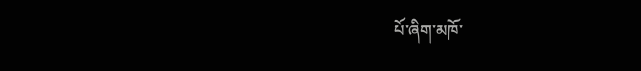པོ་ཞིག་མཁོ་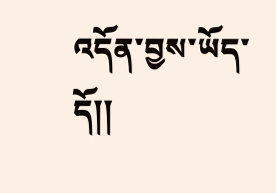འདོན་བྱས་ཡོད་དོ།།